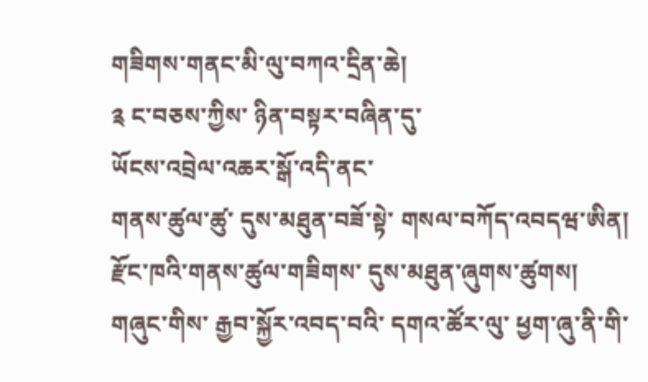གཟིགས་གནང་མི་ལུ་བཀའ་དྲིན་ཆེ།
༉ ང་བཅས་ཀྱིས་ ཉིན་བསྟར་བཞིན་དུ་
ཡོངས་འབྲེལ་འཆར་སྒོ་འདི་ནང་
གནས་ཚུལ་ཚུ་ དུས་མཐུན་བཟོ་སྟེ་ གསལ་བཀོད་འབདཝ་ཨིན།
རྫོང་ཁའི་གནས་ཚུལ་གཟིགས་ དུས་མཐུན་ཞུགས་ཚུགས།
གཞུང་གིས་ རྒྱབ་སྐྱོར་འབད་བའི་ དགའ་ཚོར་ལུ་ ཕྱག་ཞུ་ནི་གི་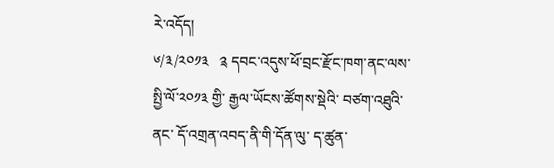རེ་འདོད།
༦/༣/༢༠༡༣   ༉ དབང་འདུས་ཕོ་བྲང་རྫོང་ཁག་ནང་ལས་ སྤྱི་ལོ་༢༠༡༣ གྱི་ རྒྱལ་ཡོངས་ཚོགས་སྡེའི་ བཙག་འཐུའི་ནང་ དོ་འགྲན་འབད་ནི་གི་དོན་ལུ་ ད་ཚུན་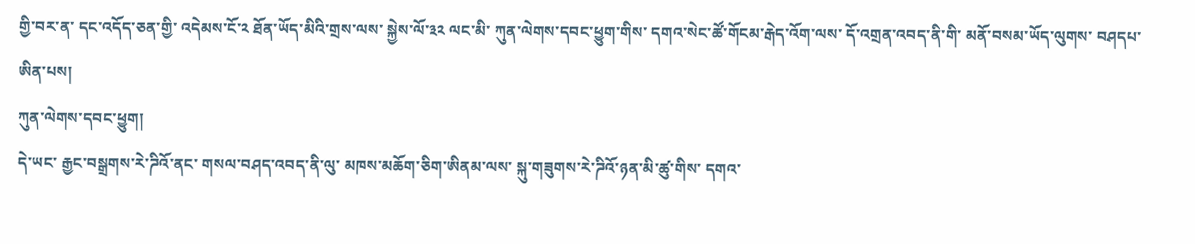གྱི་བར་ན་ དང་འདོད་ཅན་གྱི་ འདེམས་ངོ་༢ ཐོན་ཡོད་མིའི་གྲས་ལས་ སྐྱེས་ལོ་༣༢ ལང་མི་ ཀུན་ལེགས་དབང་ཕྱུག་གིས་ དགའ་སེང་ཚོ་གོངམ་རྒེད་འོག་ལས་ དོ་འགྲན་འབད་ནི་གི་ མནོ་བསམ་ཡོད་ལུགས་ བཤདཔ་ཨིན་པས།
ཀུན་ལེགས་དབང་ཕྱུག།
དེ་ཡང་ རྒྱང་བསྒྲགས་རེ་ཌིའོ་ནང་ གསལ་བཤད་འབད་ནི་ལུ་ མཁས་མཆོག་ཅིག་ཨིནམ་ལས་ སྐུ་གཟུགས་རེ་ཌིའོ་ཉན་མི་ཚུ་གིས་ དགའ་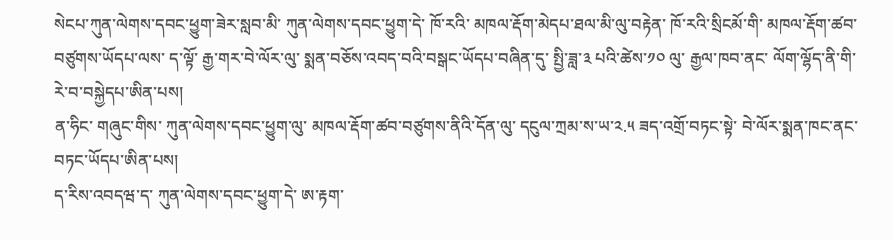སེངཔ་ཀུན་ལེགས་དབང་ཕྱུག་ཟེར་སླབ་མི་ ཀུན་ལེགས་དབང་ཕྱུག་དེ་ ཁོ་རའི་ མཁལ་རྡོག་མེདཔ་ཐལ་མི་ལུ་བརྟེན་ ཁོ་རའི་སྲིངམོ་གི་ མཁལ་རྡོག་ཚབ་བཙུགས་ཡོདཔ་ལས་ ད་ལྟོ་ རྒྱ་གར་བེ་ལོར་ལུ་ སྨན་བཅོས་འབད་བའི་བསྒང་ཡོདཔ་བཞིན་དུ་ སྤྱི་ཟླ་༣ པའི་ཚེས་༡༠ ལུ་ རྒྱལ་ཁབ་ནང་ ལོག་ལྷོད་ནི་གི་ རེ་བ་བསྐྱེདཔ་ཨིན་པས།
ན་ཧིང་ གཞུང་གིས་ ཀུན་ལེགས་དབང་ཕྱུག་ལུ་ མཁལ་རྡོག་ཚབ་བཙུགས་ནིའི་དོན་ལུ་ དངུལ་ཀྲམ་ས་ཡ་༢.༥ ཟད་འགྲོ་བཏང་སྟེ་ བེ་ལོར་སྨན་ཁང་ནང་ བཏང་ཡོདཔ་ཨིན་པས།
ད་རིས་འབདཝ་ད་ ཀུན་ལེགས་དབང་ཕྱུག་དེ་ ཨ་རྟག་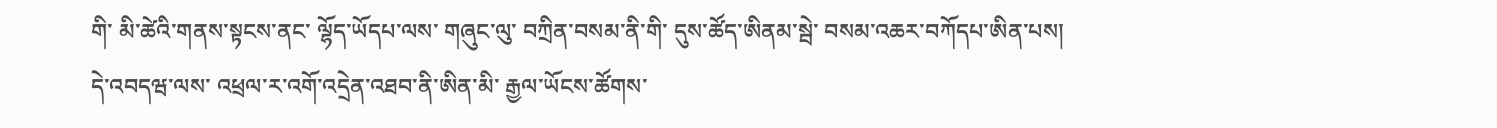གི་ མི་ཚེའི་གནས་སྟངས་ནང་ ལྷོད་ཡོདཔ་ལས་ གཞུང་ལུ་ བཀྲིན་བསམ་ནི་གི་ དུས་ཚོད་ཨིནམ་སྦེ་ བསམ་འཆར་བཀོདཔ་ཨིན་པས།
དེ་འབདཝ་ལས་ འཕྲལ་ར་འགོ་འདྲེན་འཐབ་ནི་ཨིན་མི་ རྒྱལ་ཡོངས་ཚོགས་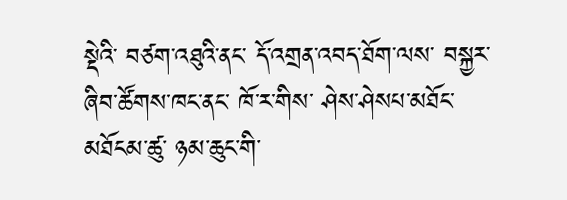སྡེའི་ བཙག་འཐུའི་ནང་ དོ་འགྲན་འབད་ཐོག་ལས་ བསྐྱར་ཞིབ་ཚོགས་ཁང་ནང་ ཁོ་ར་གིས་ ཤེས་ཤེསཔ་མཐོང་མཐོངམ་ཚུ་ ཉམ་ཆུང་གི་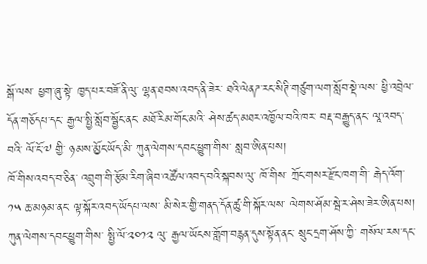སྒོ་ལས་ ཕྱག་ཞུ་སྟེ་ ཁྱད་པར་བཟོ་ནི་ལུ་ ལྷན་ཐབས་འབད་ནི་ཟེར་ ཐའི་ལེནཌ་རང་སིཊི་གཙུག་ལག་སློབ་སྡེ་ལས་ ཕྱི་འབྲེལ་དོན་གཅོདཔ་དང་ རྒྱལ་སྤྱི་སློབ་སྦྱོང་ནང་ མཐོ་རིམ་གོང་མའི་ ཤེས་ཚད་མཐར་འཁྱོལ་བའི་ཁར་ བརྡ་བརྒྱུད་ནང་ ལཱ་འབད་བའི་ ལོ་ངོ་༧ གྱི་ ཉམས་མྱོང་ཡོད་མི་ ཀུན་ལེགས་དབང་ཕྱུག་གིས་ སླབ་ཨིན་པས།
ཁོ་གིས་འབད་བ་ཅིན་ འབྲུག་གི་རྩོམ་རིག་ཞིབ་འཚོལ་འབད་བའི་སྐབས་ལུ་ ཁོ་གིས་ ཀྲོང་གསར་རྫོང་ཁག་གི་ རྒེད་འོག་༡༥ ཆ་མཉམ་ནང་ ལྟ་སྐོར་འབད་ཡོདཔ་ལས་ མི་སེར་གྱི་གནད་དོན་ཚུ་གི་སྐོར་ལས་ ལེགས་ཤོམ་སྦེ་ར་ཤེས་ཟེར་ཨིན་པས།
ཀུན་ལེགས་དབང་ཕྱུག་གིས་ སྤྱི་ལོ་༢༠༡༢ ལུ་ རྒྱལ་ཡོངས་གློག་བརྙན་དུས་སྟོན་ནང་ སྲུང་དྲག་ཤོས་ཀྱི་ གསོལ་རས་དང་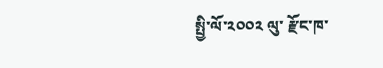སྤྱི་ལོ་༢༠༠༢ ལུ་ རྫོང་ཁ་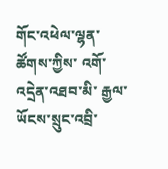གོང་འཕེལ་ལྷན་ཚོགས་ཀྱིས་ འགོ་འདྲེན་འཐབ་མི་ རྒྱལ་ཡོངས་སྲུང་འབྲི་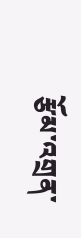རྩོམ་འགྲན་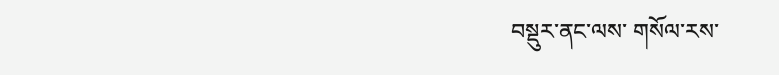བསྡུར་ནང་ལས་ གསོལ་རས་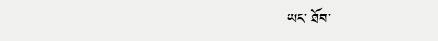ཡང་ ཐོབ་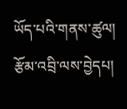ཡོད་པའི་གནས་ཚུལ།
རྩོམ་འབྲི་ལས་བྱེདཔ།